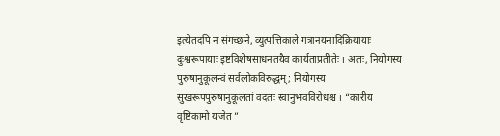इत्येतदपि न संगच्छने, व्युत्पत्तिकाले गत्रानयनादिक्रियायाः दुःश्वरूपायाः इष्टविशेषसाधनतयैव कार्यताप्रतीतेः । अतः, नियोगस्य पुरुषानुकूलन्वं सर्वलोकविरुद्धम्; नियोगस्य सुखरूपपुरुषानुकूलतां वदतः स्वानुभवविरोधश्च । “कारीय वृष्टिकामो यजेत ”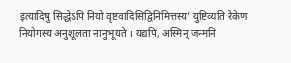इत्यादिषु सिद्धेऽपि नियो वृष्टवादिसिद्विनिमित्तस्य’ युष्टिव्यति रेकेण नियोगस्य अनुशूलता नानुभूयते । यद्यपि, अस्मिन् जन्मनि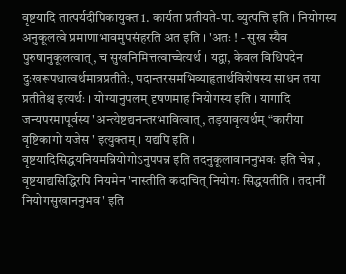वृष्टयादि तात्पर्यदीपिकायुक्त 1. कार्यता प्रतीयते-पा. व्युत्पत्ति इति । नियोगस्य अनुकूलत्वे प्रमाणाभावमुपसंहरति अत इति । 'अतः ! - सुख स्यैव पुरुषानुकूलत्वात्, च सुखनिमित्तत्वाच्चेत्यर्थ । यद्वा, केवल विधिपदेन दुःखरूपधात्वर्थमात्रप्रतीतेः, पदान्तरसमभिव्याहृतार्थविशेषस्य साधन तया प्रतीतेश्च इत्यर्थः । योग्यानुपलम् दृषणमाह नियोगस्य इति । यागादि जन्यपरमापूर्वस्य 'अन्त्येष्टद्यनन्तरभावित्वात्, तड़यावृत्यर्थम् “कारीया वृष्टिकागो यजेस ' इत्युक्तम् । यद्यपि इति । वृष्टयादिसिद्धयनियमन्नियोगोऽनुपपन्न इति तदनुकूलावाननुभवः इति चेन्न , वृष्टयाद्यसिद्धिरपि नियमेन 'नास्तीति कदाचित् नियोगः सिद्धयतीति । तदानीं नियोगसुखाननुभव' इति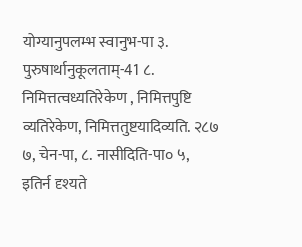योग्यानुपलम्भ स्वानुभ-पा ३. पुरुषार्थानुकूलताम्-41 ८. निमित्तत्वध्यतिरेकेण , निमित्तपुष्टि व्यतिरेकेण, निमित्ततुष्टयादिव्यति. २८७ ७, चेन-पा, ८. नासीदिति-पा० ५, इतिर्न दृश्यते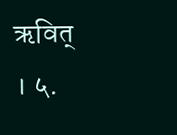ऋवित् । ५.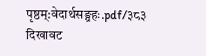पृष्ठम्:वेदार्थसङ्ग्रहः.pdf/३८३
दिखावट